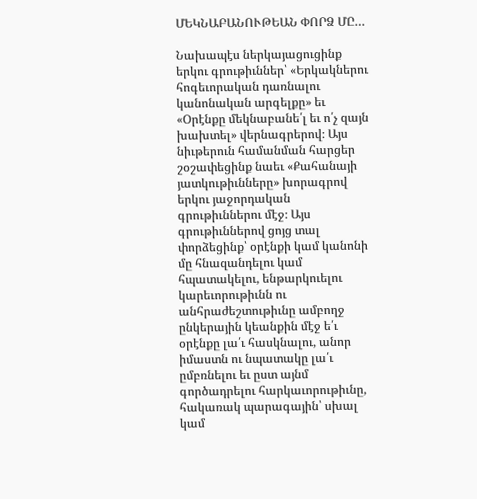ՄԵԿՆԱԲԱՆՈՒԹԵԱՆ ՓՈՐՁ ՄԸ…

Նախապէս ներկայացուցինք երկու գրութիւններ՝ «Երկակներու հոգեւորական դառնալու կանոնական արգելքը» եւ «Օրէնքը մեկնաբանե՛լ եւ ո՛չ զայն խախտել» վերնագրերով։ Այս նիւթերուն համանման հարցեր շօշափեցինք նաեւ «Քահանայի յատկութիւնները» խորագրով երկու յաջորդական գրութիւններու մէջ։ Այս գրութիւններով ցոյց տալ փորձեցինք՝ օրէնքի կամ կանոնի մը հնազանդելու կամ հպատակելու, ենթարկուելու կարեւորութիւնն ու անհրաժեշտութիւնը ամբողջ ընկերային կեանքին մէջ ե՛ւ օրէնքը լա՛ւ հասկնալու, անոր իմաստն ու նպատակը լա՛ւ ըմբռնելու եւ ըստ այնմ գործադրելու հարկաւորութիւնը, հակառակ պարագային՝ սխալ կամ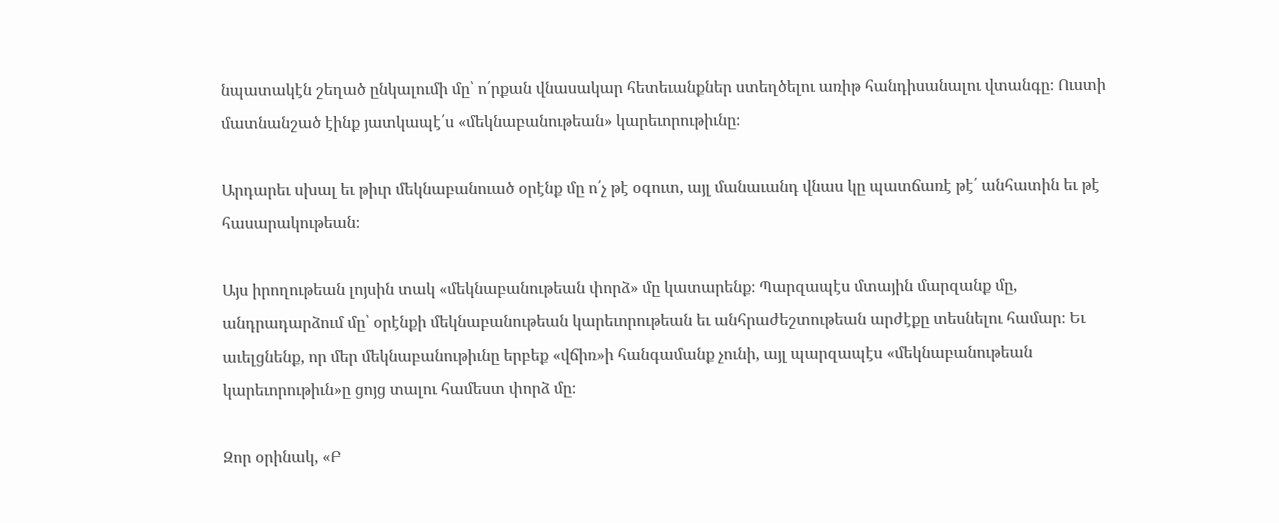նպատակէն շեղած ընկալումի մը՝ ո՛րքան վնասակար հետեւանքներ ստեղծելու առիթ հանդիսանալու վտանգը։ Ուստի մատնանշած էինք յատկապէ՛ս «մեկնաբանութեան» կարեւորութիւնը։

Արդարեւ սխալ եւ թիւր մեկնաբանուած օրէնք մը ո՛չ թէ օգուտ, այլ մանաւանդ վնաս կը պատճառէ թէ՛ անհատին եւ թէ հասարակութեան։

Այս իրողութեան լոյսին տակ «մեկնաբանութեան փորձ» մը կատարենք։ Պարզապէս մտային մարզանք մը, անդրադարձում մը՝ օրէնքի մեկնաբանութեան կարեւորութեան եւ անհրաժեշտութեան արժէքը տեսնելու համար։ Եւ աւելցնենք, որ մեր մեկնաբանութիւնը երբեք «վճիռ»ի հանգամանք չունի, այլ պարզապէս «մեկնաբանութեան կարեւորութիւն»ը ցոյց տալու համեստ փորձ մը։

Զոր օրինակ, «Բ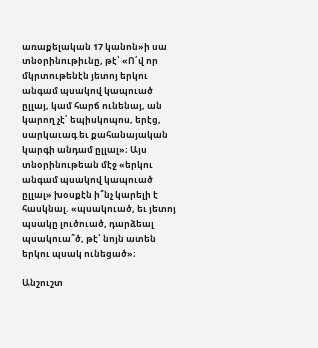առաքելական 17 կանոն»ի սա տնօրինութիւնը, թէ՝ «Ո՛վ որ մկրտութենէն յետոյ երկու անգամ պսակով կապուած ըլլայ, կամ հարճ ունենայ, ան կարող չէ՛ եպիսկոպոս, երէց, սարկաւագ եւ քահանայական կարգի անդամ ըլլալ»։ Այս տնօրինութեան մէջ «երկու անգամ պսակով կապուած ըլլալ» խօսքէն ի՞նչ կարելի է հասկնալ. «պսակուած, եւ յետոյ պսակը լուծուած, դարձեալ պսակուա՞ծ, թէ՝ նոյն ատեն երկու պսակ ունեցած»։

Անշուշտ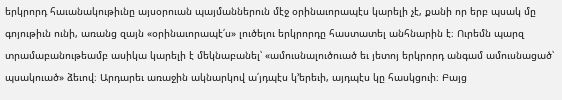երկրորդ հաւանակութիւնը այսօրուան պայմաններուն մէջ օրինաւորապէս կարելի չէ, քանի որ երբ պսակ մը գոյութիւն ունի, առանց զայն «օրինաւորապէ՛ս» լուծելու երկրորդը հաստատել անհնարին է։ Ուրեմն պարզ տրամաբանութեամբ ասիկա կարելի է մեկնաբանել՝ «ամուսնալուծուած եւ յետոյ երկրորդ անգամ ամուսնացած՝ պսակուած» ձեւով։ Արդարեւ առաջին ակնարկով ա՛յդպէս կ՚երեւի, այդպէս կը հասկցուի։ Բայց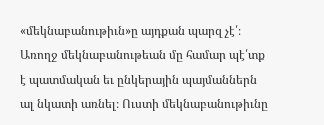«մեկնաբանութիւն»ը այդքան պարզ չէ՛։ Առողջ մեկնաբանութեան մը համար պէ՛տք է պատմական եւ ընկերային պայմաններն ալ նկատի առնել։ Ուստի մեկնաբանութիւնը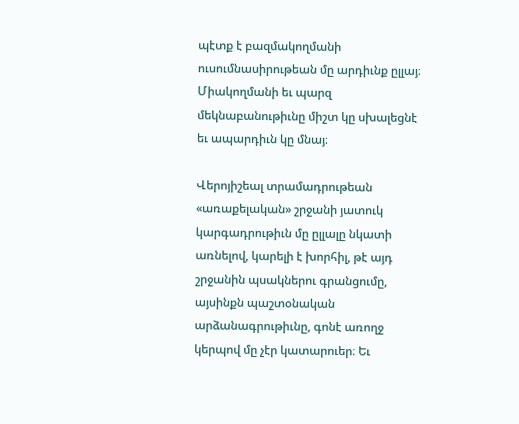պէտք է բազմակողմանի ուսումնասիրութեան մը արդիւնք ըլլայ։ Միակողմանի եւ պարզ մեկնաբանութիւնը միշտ կը սխալեցնէ եւ ապարդիւն կը մնայ։

Վերոյիշեալ տրամադրութեան «առաքելական» շրջանի յատուկ կարգադրութիւն մը ըլլալը նկատի առնելով, կարելի է խորհիլ, թէ այդ շրջանին պսակներու գրանցումը, այսինքն պաշտօնական արձանագրութիւնը, գոնէ առողջ կերպով մը չէր կատարուեր։ Եւ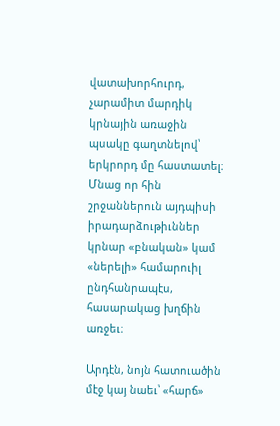վատախորհուրդ, չարամիտ մարդիկ կրնային առաջին պսակը գաղտնելով՝ երկրորդ մը հաստատել։ Մնաց որ հին շրջաններուն այդպիսի իրադարձութիւններ կրնար «բնական» կամ «ներելի» համարուիլ ընդհանրապէս, հասարակաց խղճին առջեւ։

Արդէն, նոյն հատուածին մէջ կայ նաեւ՝ «հարճ»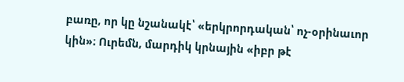բառը, որ կը նշանակէ՝ «երկրորդական՝ ոչ-օրինաւոր կին»։ Ուրեմն, մարդիկ կրնային «իբր թէ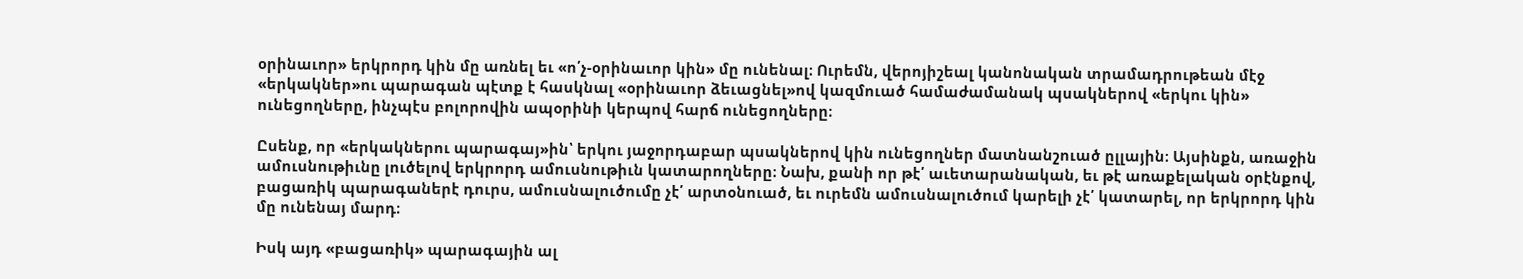օրինաւոր» երկրորդ կին մը առնել եւ «ո՛չ-օրինաւոր կին» մը ունենալ։ Ուրեմն, վերոյիշեալ կանոնական տրամադրութեան մէջ «երկակներ»ու պարագան պէտք է հասկնալ «օրինաւոր ձեւացնել»ով կազմուած համաժամանակ պսակներով «երկու կին» ունեցողները, ինչպէս բոլորովին ապօրինի կերպով հարճ ունեցողները։

Ըսենք, որ «երկակներու պարագայ»ին՝ երկու յաջորդաբար պսակներով կին ունեցողներ մատնանշուած ըլլային։ Այսինքն, առաջին ամուսնութիւնը լուծելով երկրորդ ամուսնութիւն կատարողները։ Նախ, քանի որ թէ՛ աւետարանական, եւ թէ առաքելական օրէնքով, բացառիկ պարագաներէ դուրս, ամուսնալուծումը չէ՛ արտօնուած, եւ ուրեմն ամուսնալուծում կարելի չէ՛ կատարել, որ երկրորդ կին մը ունենայ մարդ։

Իսկ այդ «բացառիկ» պարագային ալ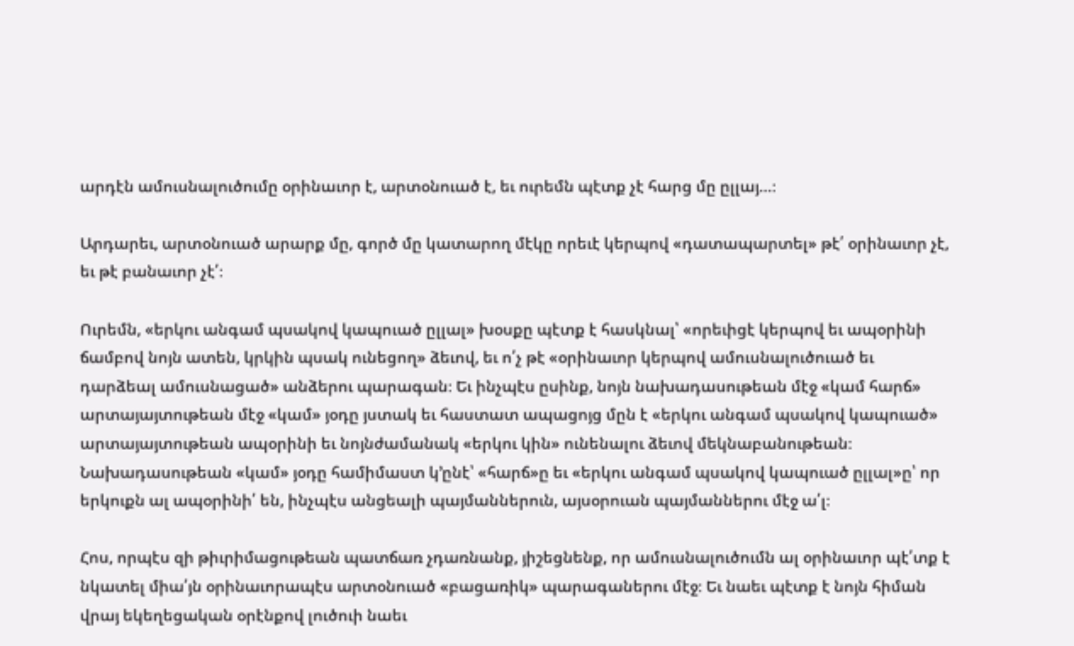արդէն ամուսնալուծումը օրինաւոր է, արտօնուած է, եւ ուրեմն պէտք չէ հարց մը ըլլայ…։

Արդարեւ, արտօնուած արարք մը, գործ մը կատարող մէկը որեւէ կերպով «դատապարտել» թէ՛ օրինաւոր չէ, եւ թէ բանաւոր չէ՛։

Ուրեմն, «երկու անգամ պսակով կապուած ըլլալ» խօսքը պէտք է հասկնալ՝ «որեւիցէ կերպով եւ ապօրինի ճամբով նոյն ատեն, կրկին պսակ ունեցող» ձեւով, եւ ո՛չ թէ «օրինաւոր կերպով ամուսնալուծուած եւ դարձեալ ամուսնացած» անձերու պարագան։ Եւ ինչպէս ըսինք, նոյն նախադասութեան մէջ «կամ հարճ» արտայայտութեան մէջ «կամ» յօդը յստակ եւ հաստատ ապացոյց մըն է «երկու անգամ պսակով կապուած» արտայայտութեան ապօրինի եւ նոյնժամանակ «երկու կին» ունենալու ձեւով մեկնաբանութեան։ Նախադասութեան «կամ» յօդը համիմաստ կ՚ընէ՝ «հարճ»ը եւ «երկու անգամ պսակով կապուած ըլլալ»ը՝ որ երկուքն ալ ապօրինի՛ են, ինչպէս անցեալի պայմաններուն, այսօրուան պայմաններու մէջ ա՛լ։

Հոս, որպէս զի թիւրիմացութեան պատճառ չդառնանք, յիշեցնենք, որ ամուսնալուծումն ալ օրինաւոր պէ՛տք է նկատել միա՛յն օրինաւորապէս արտօնուած «բացառիկ» պարագաներու մէջ։ Եւ նաեւ պէտք է նոյն հիման վրայ եկեղեցական օրէնքով լուծուի նաեւ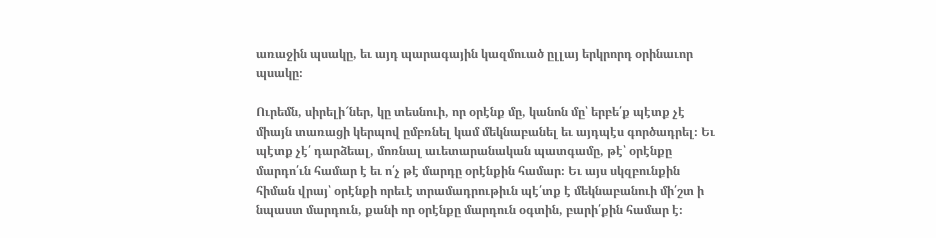առաջին պսակը, եւ այդ պարագային կազմուած ըլլայ երկրորդ օրինաւոր պսակը։

Ուրեմն, սիրելի՜ներ, կը տեսնուի, որ օրէնք մը, կանոն մը՝ երբե՛ք պէտք չէ միայն տառացի կերպով ըմբռնել կամ մեկնաբանել եւ այդպէս գործադրել։ Եւ պէտք չէ՛ դարձեալ, մոռնալ աւետարանական պատգամը, թէ՝ օրէնքը մարդո՛ւն համար է եւ ո՛չ թէ մարդը օրէնքին համար։ Եւ այս սկզբունքին հիման վրայ՝ օրէնքի որեւէ տրամադրութիւն պէ՛տք է մեկնաբանուի մի՛շտ ի նպաստ մարդուն, քանի որ օրէնքը մարդուն օգտին, բարի՛քին համար է։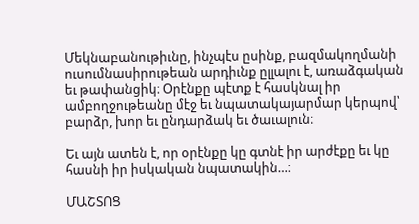Մեկնաբանութիւնը, ինչպէս ըսինք, բազմակողմանի ուսումնասիրութեան արդիւնք ըլլալու է, առաձգական եւ թափանցիկ։ Օրէնքը պէտք է հասկնալ իր ամբողջութեանը մէջ եւ նպատակայարմար կերպով՝ բարձր, խոր եւ ընդարձակ եւ ծաւալուն։

Եւ այն ատեն է, որ օրէնքը կը գտնէ իր արժէքը եւ կը հասնի իր իսկական նպատակին…։

ՄԱՇՏՈՑ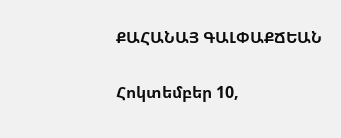ՔԱՀԱՆԱՅ ԳԱԼՓԱՔՃԵԱՆ

Հոկտեմբեր 10,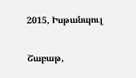2015, Իսթանպուլ

Շաբաթ,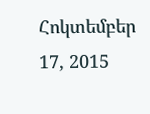Հոկտեմբեր 17, 2015